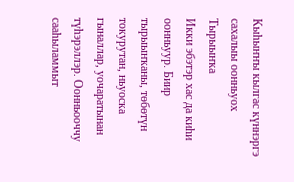Кыһыҥҥы кылгас күннэргэ сахалыы оонньуох
Тырыыҥка
Икки эбэтэр хас да киһи оонньуур. Биир тырыыҥканы, төбөтүн токурутан, ньуоска гыналлар, уочаратынан түһэрэллэр. Оонньооччу сааһыламмыт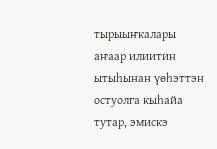тырыыҥкалары аҥаар илиитин ытыһынан үөһэттэн остуолга кыһайа тутар, эмискэ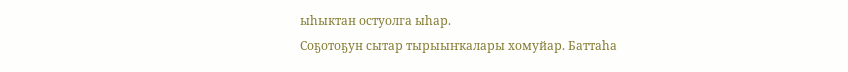ыһыктан остуолга ыһар.
Соҕотоҕун сытар тырыыҥкалары хомуйар. Баттаһа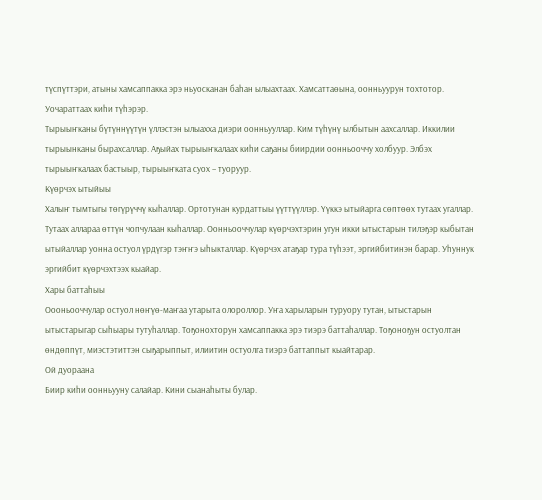түспүттэри, атыны хамсаппакка эрэ ньуосканан баһан ылыахтаах. Хамсаттаөына, оонньуурун тохтотор. Уочараттаах киһи түһэрэр.
Тырыыҥканы бүтүннүүтүн үллэстэн ылыахха диэри оонньууллар. Ким түһүнү ылбытын аахсаллар. Иккилии тырыынканы бырахсаллар. Аҕыйах тырыыҥкалаах киһи саҕаны биирдии оонньооччу холбуур. Элбэх тырыыҥкалаах бастыыр, тырыыҥката суох – туоруур.
Күөрчэх ытыйыы
Халыҥ тымтыгы төгүрүччү кыһаллар. Ортотунан курдаттыы үүттүүллэр. Үүккэ ытыйарга сөптөөх тутаах угаллар. Тутаах аллараа өттүн чопчулаан кыһаллар. Оонньооччулар күөрчэхтэрин угун икки ытыстарын тилэҕэр кыбытан ытыйаллар уонна остуол үрдүгэр тэҥҥэ ыһыкталлар. Күөрчэх атаҕар тура түһээт, эргийбитинэн барар. Уһуннук эргийбит күөрчэхтээх кыайар.
Хары баттаһыы
Оооньооччулар остуол нөҥүө-маҥаа утарыта олороллор. Уҥа харыларын туруору тутан, ытыстарын ытыстарыгар сыһыары тутуһаллар. Тоҕонохторун хамсаппакка эрэ тиэрэ баттаһаллар. Тоҕоноҕун остуолтан өндөппүт, миэстэтиттэн сыҕарыппыт, илиитин остуолга тиэрэ баттаппыт кыайтарар.
Ой дуораана
Биир киһи оонньууну салайар. Кини сыанаһыты булар.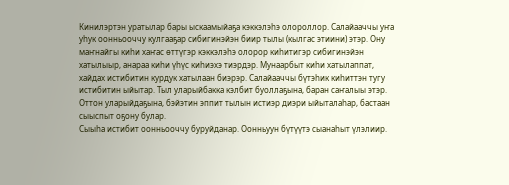Кинилэртэн уратылар бары ыскаамыйаҕа кэккэлэһэ олороллор. Салайааччы уҥа уһук оонньооччу кулгааҕар сибигинэйэн биир тылы (кылгас этиини) этэр. Ону маҥнайгы киһи хаҥас өттүгэр кэккэлэһэ олорор киһитигэр сибигинэйэн хатылыыр, анараа киһи үһүс киһиэхэ тиэрдэр. Мунаарбыт киһи хатылаппат, хайдах истибитин курдук хатылаан биэрэр. Салайааччы бүтэһик киһиттэн тугу истибитин ыйытар. Тыл уларыйбакка кэлбит буоллаҕына, баран саҥалыы этэр. Оттон уларыйдаҕына, бэйэтин эппит тылын истиэр диэри ыйыталаһар, бастаан сыыспыт оҕону булар.
Сыыһа истибит оонньооччу буруйданар. Оонньуун бүтүүтэ сыанаһыт үлэлиир.